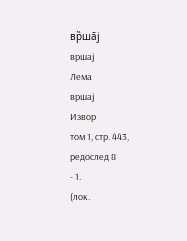вр̏ша̄ј
вршај
Лема
вршај
Извор
том 1, стр. 443, редослед 8
- 1.
(лок.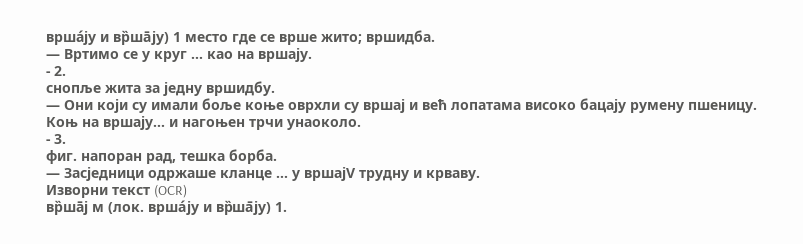врша́ју и вр̏ша̄ју) 1 место где се врше жито; вршидба.
— Вртимо се у круг ... као на вршају.
- 2.
снопље жита за једну вршидбу.
— Они који су имали боље коње оврхли су вршај и већ лопатама високо бацају румену пшеницу.
Коњ на вршају... и нагоњен трчи унаоколо.
- 3.
фиг. напоран рад, тешка борба.
— Засједници одржаше кланце ... у вршајV трудну и крваву.
Изворни текст (OCR)
вр̏ша̄ј м (лок. врша́ју и вр̏ша̄ју) 1.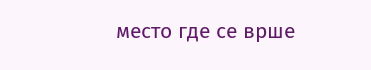место где се врше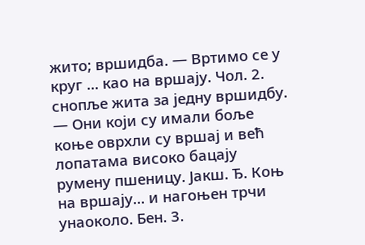жито; вршидба. — Вртимо се у круг ... као на вршају. Чол. 2. снопље жита за једну вршидбу. — Они који су имали боље коње оврхли су вршај и већ лопатама високо бацају румену пшеницу. Јакш. Ђ. Коњ на вршају... и нагоњен трчи унаоколо. Бен. 3.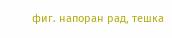фиг. напоран рад, тешка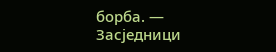борба. — Засједници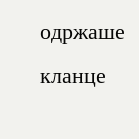одржаше кланце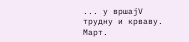... у вршајV трудну и крваву. Март.